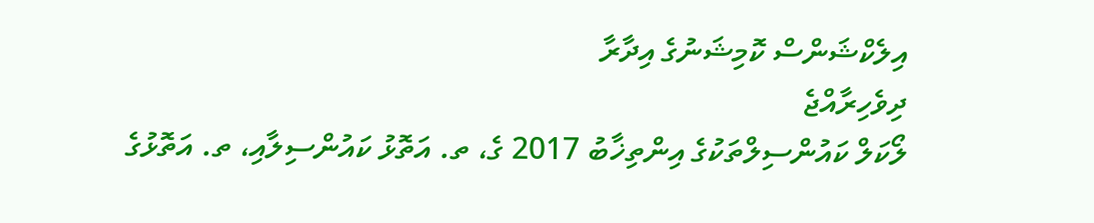އިލެކްޝަންސް ކޮމިޝަނުގެ އިދާރާ
ދިވެހިރާއްޖެ
ލޯކަލް ކައުންސިލްތަކުގެ އިންތިޚާބު 2017 ގެ، ތ. އަތޮޅު ކައުންސިލާއި، ތ. އަތޮޅުގެ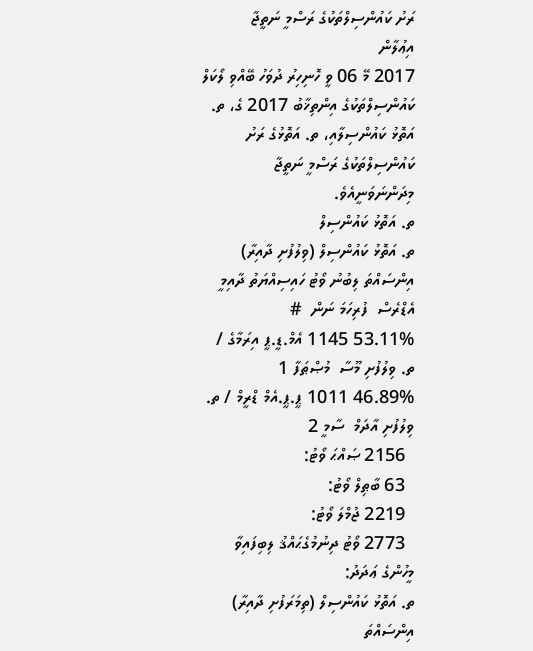ރަށު ކައުންސިލްތަކުގެ ރަސްމީ ނަތީޖާ
އިޢުލާން
2017 މޭ 06 ވީ ހޮނިހިރު ދުވަހު ބޭއްވި ލޯކަލް ކައުންސިލްތަކުގެ އިންތިޚާބު 2017 ގެ، ތ. އަތޮޅު ކައުންސިލާއި، ތ. އަތޮޅުގެ ރަށު ކައުންސިލްތަކުގެ ރަސްމީ ނަތީޖާ މިދަންނަވަނީއެވެ.
ތ. އަތޮޅު ކައުންސިލް
ތ. އަތޮޅު ކައުންސިލް (ވިލުފުށި ދާއިރާ)
އިންސައްތަ ލިބުނު ވޯޓު ހައިސިއްޔަތު ދާއިމީ އެޑްރެސް  ފުރިހަމަ ނަން  #
53.11% 1145 އެމް.ޑީ.ޕީ އިރަމާގެ / ތ. ވިލުފުށި މޫސާ  މުޞްޠަފާ 1
46.89% 1011 ޕީ.ޕީ.އެމް ޑްރީމް / ތ. ވިލުފުށި އާދަމް  ސާމީ 2
  2156 ޞައްޙަ ވޯޓު:
  63 ބާޠިލް ވޯޓު:
  2219 ޖުމްލަ ވޯޓު:
  2773 ވޯޓު ދިނުމުގެޙައްޤު ލިބިފައިވާ މީހުންގެ ޢަދަދު:
ތ. އަތޮޅު ކައުންސިލް (ތިމަރަފުށި ދާއިރާ)
އިންސައްތަ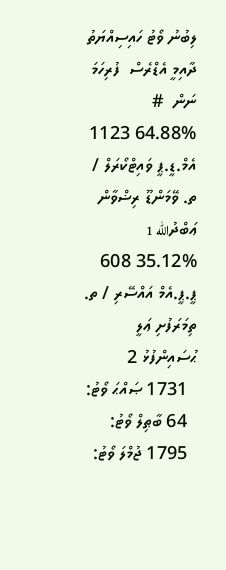ލިބުނު ވޯޓު ހައިސިއްޔަތު ދާއިމީ އެޑްރެސް  ފުރިހަމަ ނަން  #
64.88% 1123 އެމް.ޑީ.ޕީ ވައިޓްކޯރަލް / ތ. ވޭމަންޑޫ ރިޟްވާން  ޢަބްދުالله 1
35.12% 608 ޕީ.ޕީ.އެމް އައްސޭރި / ތ. ތިމަރަފުށި ޢަލީ  ޙުސައިންފުޅު 2
  1731 ޞައްޙަ ވޯޓު:
  64 ބާޠިލް ވޯޓު:
  1795 ޖުމްލަ ވޯޓު: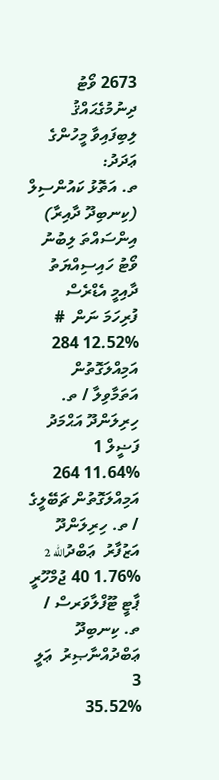2673 ވޯޓު ދިނުމުގެޙައްޤު ލިބިފައިވާ މީހުންގެ ޢަދަދު:
ތ. އަތޮޅު ކައުންސިލް (ކިނބިދޫ ދާއިރާ)
އިންސައްތަ ލިބުނު ވޯޓު ހައިސިއްޔަތު ދާއިމީ އެޑްރެސް  ފުރިހަމަ ނަން  #
12.52% 284 އަމިއްލަގޮތުން އަތަމާވިލާ / ތ. ހިރިލަންދޫ އަޙްމަދު  ފަޟީލް 1
11.64% 264 އަމިއްލަގޮތުން ޗަބޭލީގެ / ތ. ހިރިލަންދޫ އަޒުފާރު  ޢަބްދުالله 2
1.76% 40 ޖުމްހޫރީ ޕާޓީ ޓޫފްލާވަރސް / ތ. ކިނބިދޫ ޢަބްދުއްނާޞިރު  ޢަލީ 3
35.52%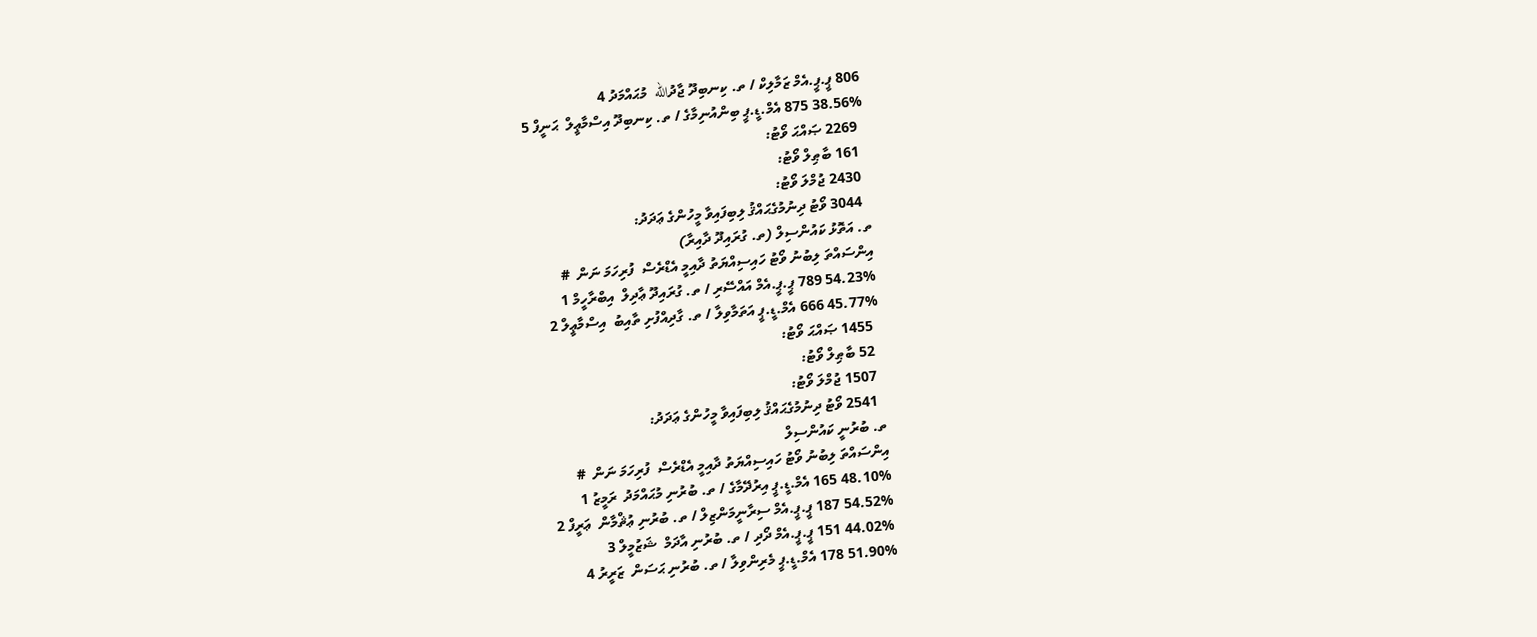806 ޕީ.ޕީ.އެމް ޒަމާލިކް / ތ. ކިނބިދޫ ޖާދުالله  މުޙައްމަދު 4
38.56% 875 އެމް.ޑީ.ޕީ ބިންއުނިމާގެ / ތ. ކިނބިދޫ އިސްމާޢީލް  ޙަނީފް 5
  2269 ޞައްޙަ ވޯޓު:
  161 ބާޠިލް ވޯޓު:
  2430 ޖުމްލަ ވޯޓު:
  3044 ވޯޓު ދިނުމުގެޙައްޤު ލިބިފައިވާ މީހުންގެ ޢަދަދު:
ތ. އަތޮޅު ކައުންސިލް (ތ. ގުރައިދޫ ދާއިރާ)
އިންސައްތަ ލިބުނު ވޯޓު ހައިސިއްޔަތު ދާއިމީ އެޑްރެސް  ފުރިހަމަ ނަން  #
54.23% 789 ޕީ.ޕީ.އެމް އައްސޭރި / ތ. ގުރައިދޫ ޢާދިލް  އިބްރާހީމް 1
45.77% 666 އެމް.ޑީ.ޕީ އަތަމާވިލާ / ތ. ގާދިއްފުށި ތާއިބު  އިސްމާޢީލް 2
  1455 ޞައްޙަ ވޯޓު:
  52 ބާޠިލް ވޯޓު:
  1507 ޖުމްލަ ވޯޓު:
  2541 ވޯޓު ދިނުމުގެޙައްޤު ލިބިފައިވާ މީހުންގެ ޢަދަދު:
ތ. ބުރުނީ ކައުންސިލް
އިންސައްތަ ލިބުނު ވޯޓު ހައިސިއްޔަތު ދާއިމީ އެޑްރެސް  ފުރިހަމަ ނަން  #
48.10% 165 އެމް.ޑީ.ޕީ އިރުދޭމާގެ / ތ. ބުރުނި މުޙައްމަދު  ރަމީޒު 1
54.52% 187 ޕީ.ޕީ.އެމް ސިރާނީމަންޒިލް / ތ. ބުރުނި ޢުޘްމާން  ޢަރީފް 2
44.02% 151 ޕީ.ޕީ.އެމް ދޯދި / ތ. ބުރުނި އާދަމް  ޝަޒުމީލް 3
51.90% 178 އެމް.ޑީ.ޕީ މެރިންވިލާ / ތ. ބުރުނި ޙަސަން  ޒަރީރު 4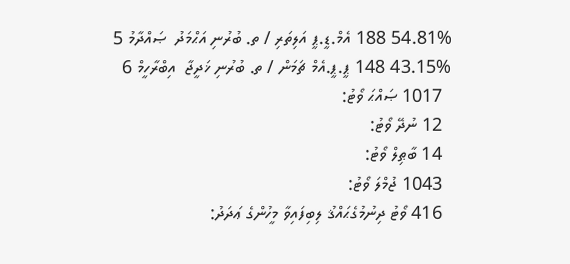54.81% 188 އެމް.ޑީ.ޕީ އަލިތަރި / ތ. ބުރުނި އަޙްމަދު  ޞައްދާމު 5
43.15% 148 ޕީ.ޕީ.އެމް ޗަމަން / ތ. ބުރުނި ޚަދީޖާ  އިބްރާހީމް 6
  1017 ޞައްޙަ ވޯޓު:
  12 ނުދޭ ވޯޓު:
  14 ބާޠިލް ވޯޓު:
  1043 ޖުމްލަ ވޯޓު:
  416 ވޯޓު ދިނުމުގެޙައްޤު ލިބިފައިވާ މީހުންގެ ޢަދަދު: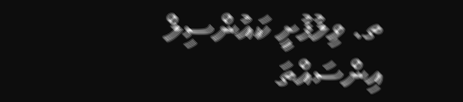ތ. ވިލުފުށީ ކައުންސިލް
އިންސައްތަ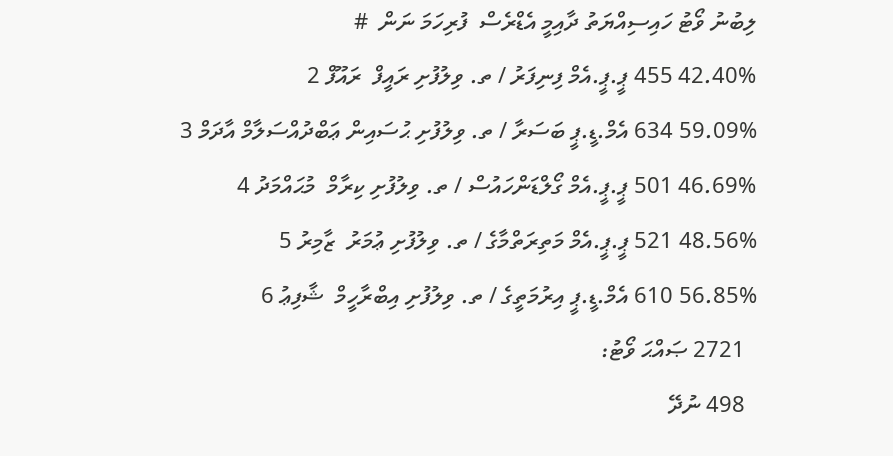ލިބުނު ވޯޓު ހައިސިއްޔަތު ދާއިމީ އެޑްރެސް  ފުރިހަމަ ނަން  #
42.40% 455 ޕީ.ޕީ.އެމް ފިނިފަރު / ތ. ވިލުފުށި ރައީފް  ރައޫފް 2
59.09% 634 އެމް.ޑީ.ޕީ ބަސަރާ / ތ. ވިލުފުށި ޙުސައިން ޢަބްދުއްސަލާމް އާދަމް 3
46.69% 501 ޕީ.ޕީ.އެމް ގޯލްޑަންހައުސް / ތ. ވިލުފުށި ކިރާމް  މުޙައްމަދު 4
48.56% 521 ޕީ.ޕީ.އެމް މަތިރަތްމާގެ / ތ. ވިލުފުށި ޢުމަރު  ޒާމިރު 5
56.85% 610 އެމް.ޑީ.ޕީ އިރުމަތީގެ / ތ. ވިލުފުށި އިބްރާހީމް  ޝާފިޢު 6
  2721 ޞައްޙަ ވޯޓު:
  498 ނުދޭ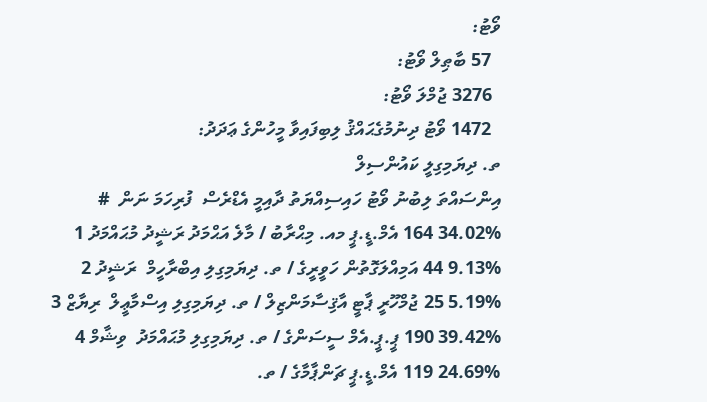ވޯޓު:
  57 ބާޠިލް ވޯޓު:
  3276 ޖުމްލަ ވޯޓު:
  1472 ވޯޓު ދިނުމުގެޙައްޤު ލިބިފައިވާ މީހުންގެ ޢަދަދު:
ތ. ދިޔަމިގިލީ ކައުންސިލް
އިންސައްތަ ލިބުނު ވޯޓު ހައިސިއްޔަތު ދާއިމީ އެޑްރެސް  ފުރިހަމަ ނަން  #
34.02% 164 އެމް.ޑީ.ޕީ މއ. މިޙްރާބު / މާލެ އަޙްމަދު ރަޝީދު މުޙައްމަދު 1
9.13% 44 އަމިއްލަގޮތުން ހަވީރީގެ / ތ. ދިޔަމިގިލި އިބްރާހީމް  ރަޝީދު 2
5.19% 25 ޖުމްހޫރީ ޕާޓީ އާޤިސާމަންޒިލް / ތ. ދިޔަމިގިލި އިސްމާޢީލް  ރިޔާޒް 3
39.42% 190 ޕީ.ޕީ.އެމް ސީސަންގެ / ތ. ދިޔަމިގިލި މުޙައްމަދު  ވިޝާމް 4
24.69% 119 އެމް.ޑީ.ޕީ ޗަންޕާމާގެ / ތ.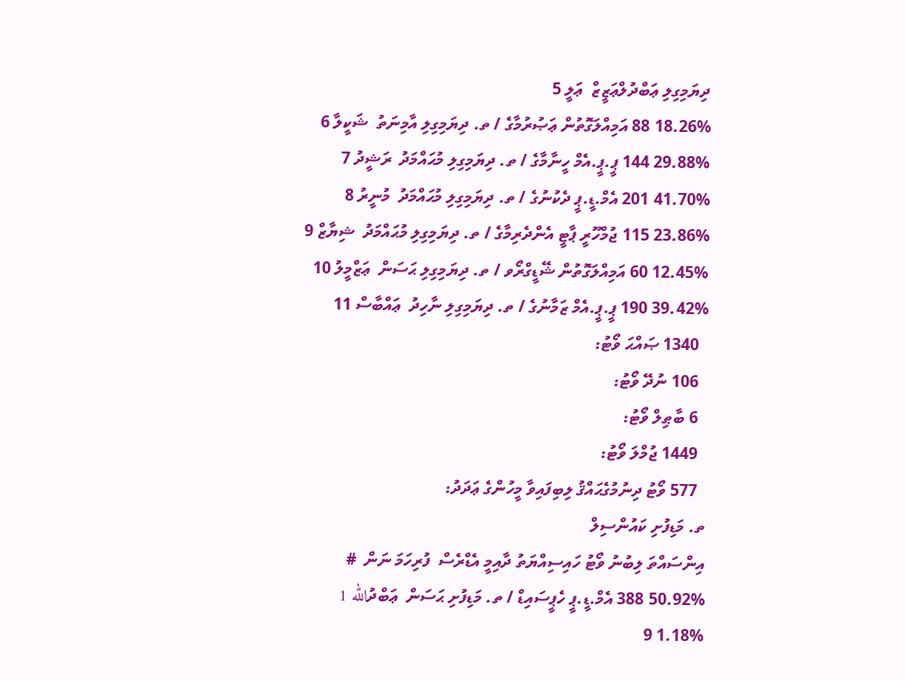ދިޔަމިގިލި ޢަބްދުލްޢަޒީޒް  ޢަލީ 5
18.26% 88 އަމިއްލަގޮތުން ޢަޞުރުމާގެ / ތ. ދިޔަމިގިލި އާމިނަތު  ޝަކީލާ 6
29.88% 144 ޕީ.ޕީ.އެމް ހީނާމާގެ / ތ. ދިޔަމިގިލި މުޙައްމަދު  ރަޝީދު 7
41.70% 201 އެމް.ޑީ.ޕީ ދެކުނުގެ / ތ. ދިޔަމިގިލި މުޙައްމަދު  މުނީރު 8
23.86% 115 ޖުމްހޫރީ ޕާޓީ އެންދެރިމާގެ / ތ. ދިޔަމިގިލި މުޙައްމަދު  ޝިޔާޒް 9
12.45% 60 އަމިއްލަގޮތުން ޝޭޑީގްރޯވ / ތ. ދިޔަމިގިލި ޙަސަން  ޢަޒްމީލު 10
39.42% 190 ޕީ.ޕީ.އެމް ޒަމާނުގެ / ތ. ދިޔަމިގިލި ނާހިދު  ޢައްބާސް 11
  1340 ޞައްޙަ ވޯޓު:
  106 ނުދޭ ވޯޓު:
  6 ބާޠިލް ވޯޓު:
  1449 ޖުމްލަ ވޯޓު:
  577 ވޯޓު ދިނުމުގެޙައްޤު ލިބިފައިވާ މީހުންގެ ޢަދަދު:
ތ. މަޑިފުށި ކައުންސިލް
އިންސައްތަ ލިބުނު ވޯޓު ހައިސިއްޔަތު ދާއިމީ އެޑްރެސް  ފުރިހަމަ ނަން  #
50.92% 388 އެމް.ޑީ.ޕީ ހެޕީސައިޑް / ތ. މަޑިފުށި ޙަސަން  ޢަބްދުالله 1
1.18% 9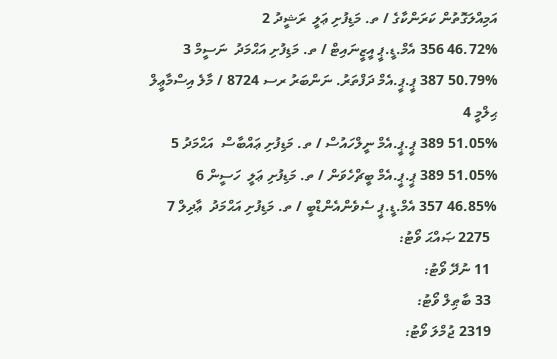އަމިއްލަގޮތުން ކަރަންކާގެ / ތ. މަޑިފުށި ޢަލީ  ރަޝީދު 2
46.72% 356 އެމް.ޑީ.ޕީ އީޒީނައިޓް / ތ. މަޑިފުށި އަޙްމަދު  ނަސީމް 3
50.79% 387 ޕީ.ޕީ.އެމް ދަފްތަރު. ނަންބަރު ރސ 8724 / މާލެ އިސްމާޢީލް  ޙިލްމީ 4
51.05% 389 ޕީ.ޕީ.އެމް ނީލްހައުސް / ތ. މަޑިފުށި ޢައްބާސް  އަޙްމަދު 5
51.05% 389 ޕީ.ޕީ.އެމް ބީޗްހެވަން / ތ. މަޑިފުށި ޢަލީ  ހަސީން 6
46.85% 357 އެމް.ޑީ.ޕީ ސެވެންއެންޑްބީ / ތ. މަޑިފުށި އަޙްމަދު  ޢާދިލް 7
  2275 ޞައްޙަ ވޯޓު:
  11 ނުދޭ ވޯޓު:
  33 ބާޠިލް ވޯޓު:
  2319 ޖުމްލަ ވޯޓު: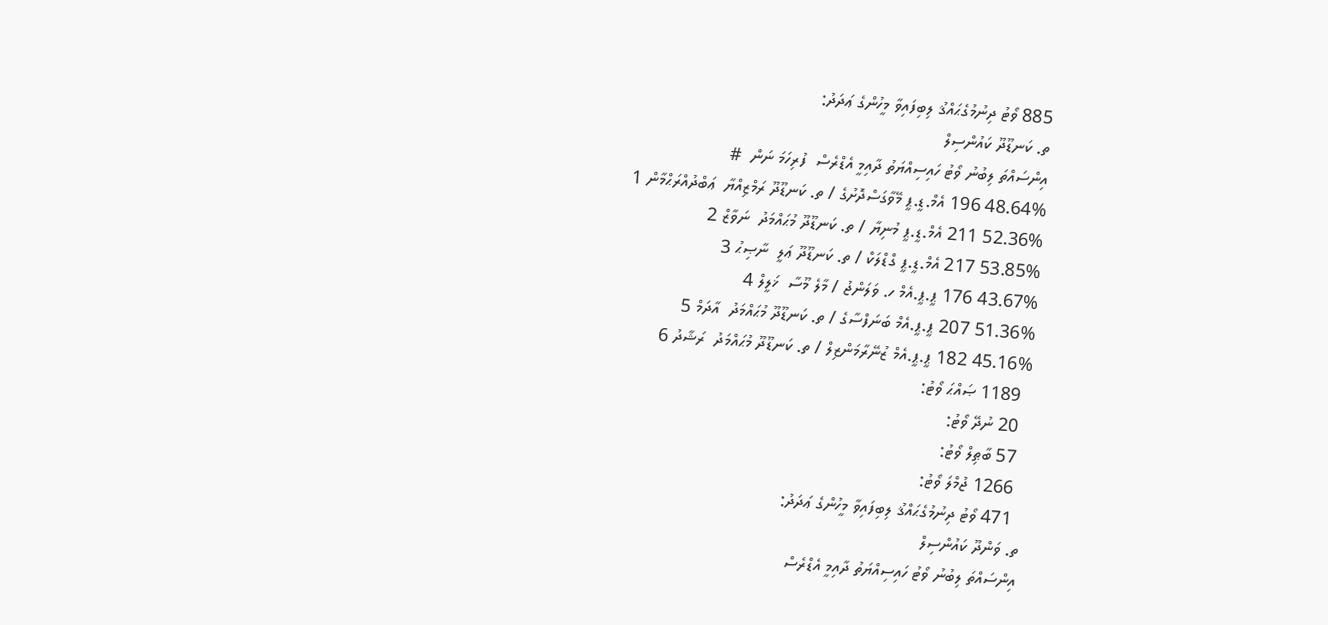885 ވޯޓު ދިނުމުގެޙައްޤު ލިބިފައިވާ މީހުންގެ ޢަދަދު:
ތ. ކަނޑޫދޫ ކައުންސިލް
އިންސައްތަ ލިބުނު ވޯޓު ހައިސިއްޔަތު ދާއިމީ އެޑްރެސް  ފުރިހަމަ ނަން  #
48.64% 196 އެމް.ޑީ.ޕީ މޭވާގަސްދޮށުގެ / ތ. ކަނޑޫދޫ ރަމްޒިއްޔާ  ޢަބްދުއްރަޙްމާން 1
52.36% 211 އެމް.ޑީ.ޕީ މުނިޔާ / ތ. ކަނޑޫދޫ މުޙައްމަދު  ނަވާޒް 2
53.85% 217 އެމް.ޑީ.ޕީ ގްޑްލަކް / ތ. ކަނޑޫދޫ ޢަލީ  ނާޞިޙު 3
43.67% 176 ޕީ.ޕީ.އެމް ހ. ވަލަންޖު / މާލެ މޫސާ  ޚަލީލް 4
51.36% 207 ޕީ.ޕީ.އެމް ބަނަފްސާގެ / ތ. ކަނޑޫދޫ މުޙައްމަދު  އާދަމް 5
45.16% 182 ޕީ.ޕީ.އެމް ޒުނޭރާމަންޒިލް / ތ. ކަނޑޫދޫ މުޙައްމަދު  ރަޝާދު 6
  1189 ޞައްޙަ ވޯޓު:
  20 ނުދޭ ވޯޓު:
  57 ބާޠިލް ވޯޓު:
  1266 ޖުމްލަ ވޯޓު:
  471 ވޯޓު ދިނުމުގެޙައްޤު ލިބިފައިވާ މީހުންގެ ޢަދަދު:
ތ. ވަންދޫ ކައުންސިލް
އިންސައްތަ ލިބުނު ވޯޓު ހައިސިއްޔަތު ދާއިމީ އެޑްރެސް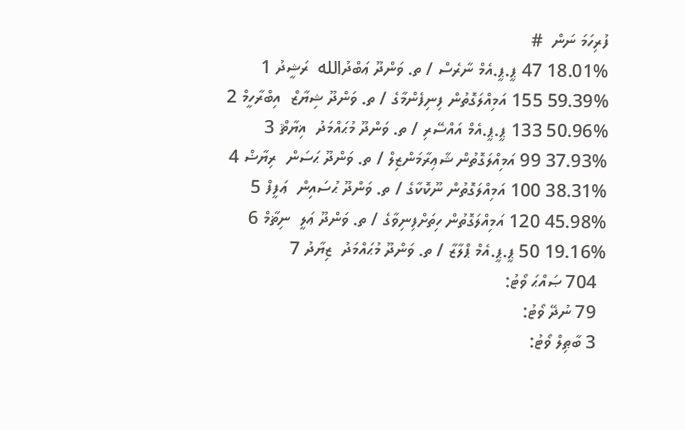ފުރިހަމަ ނަން  #
18.01% 47 ޕީ.ޕީ.އެމް ނާރެސް / ތ. ވަންދޫ ޢަބްދުالله  ރަޝީދު 1
59.39% 155 އަމިއްލަގޮތުން ފިނިފެންމާގެ / ތ. ވަންދޫ ޝިޔާޒް  އިބްރާހީމް 2
50.96% 133 ޕީ.ޕީ.އެމް އައްސޭރި / ތ. ވަންދޫ މުޙައްމަދު  ޣިޔާޘް 3
37.93% 99 އަމިއްލަގޮތުން ޝާޢިރާމަންޒިލް / ތ. ވަންދޫ ޙަސަން  ރިޔާޟް 4
38.31% 100 އަމިއްލަގޮތުން ނޫކޮކާގެ / ތ. ވަންދޫ ޙުސައިން  ޢަފީފް 5
45.98% 120 އަމިއްލަގޮތުން ހިތަށްފިނިވާގެ / ތ. ވަންދޫ ޢަލީ  ނިޡާމް 6
19.16% 50 ޕީ.ޕީ.އެމް ޕްލާޒާ / ތ. ވަންދޫ މުޙައްމަދު  ޒިޔާދު 7
  704 ޞައްޙަ ވޯޓު:
  79 ނުދޭ ވޯޓު:
  3 ބާޠިލް ވޯޓު: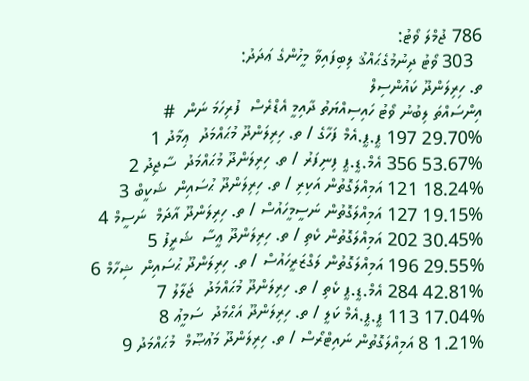786 ޖުމްލަ ވޯޓު:
  303 ވޯޓު ދިނުމުގެޙައްޤު ލިބިފައިވާ މީހުންގެ ޢަދަދު:
ތ. ހިރިލަންދޫ ކައުންސިލް
އިންސައްތަ ލިބުނު ވޯޓު ހައިސިއްޔަތު ދާއިމީ އެޑްރެސް  ފުރިހަމަ ނަން  #
29.70% 197 ޕީ.ޕީ.އެމް ފަހާގެ / ތ. ހިރިލަންދޫ މުޙައްމަދު  ޢިމާދު 1
53.67% 356 އެމް.ޑީ.ޕީ ފިނިފަރު / ތ. ހިރިލަންދޫ މުޙައްމަދު  ސާޖިދު 2
18.24% 121 އަމިއްލަގޮތުން އަކިރި / ތ. ހިރިލަންދޫ ޙުސައިން  ޝަކީބް 3
19.15% 127 އަމިއްލަގޮތުން ނަސީމީހައުސް / ތ. ހިރިލަންދޫ އާދަމް  ނަސީމް 4
30.45% 202 އަމިއްލަގޮތުން ކެތި / ތ. ހިރިލަންދޫ ޢީސާ  ޝަރީފު 5
29.55% 196 އަމިއްލަގޮތުން ލަގްޒަރީހައުސް / ތ. ހިރިލަންދޫ ޙުސައިން  ޝިހާމް 6
42.81% 284 އެމް.ޑީ.ޕީ ކެތި / ތ. ހިރިލަންދޫ މުޙައްމަދު  ޖަލާލު 7
17.04% 113 ޕީ.ޕީ.އެމް ކަލީ / ތ. ހިރިލަންދޫ އަޙްމަދު  ސަމީޢު 8
1.21% 8 އަމިއްލަގޮތުން ނައިޓްރޯސް / ތ. ހިރިލަންދޫ މަޢުޞޫމް  މުޙައްމަދު 9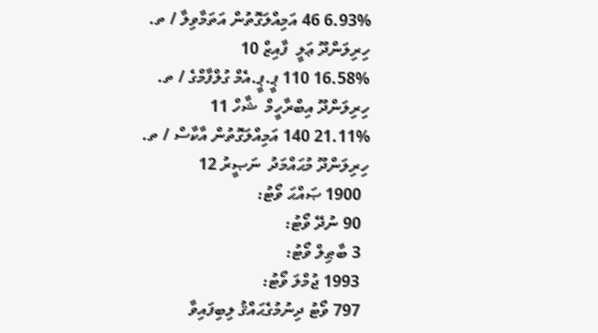6.93% 46 އަމިއްލަގޮތުން އަތަމާވިލާ / ތ. ހިރިލަންދޫ ޢަލީ  ފާއިޒް 10
16.58% 110 ޕީ.ޕީ.އެމް ގުލްފާމްގެ / ތ. ހިރިލަންދޫ އިބްރާހީމް  ޝާހް 11
21.11% 140 އަމިއްލަގޮތުން އާކާސް / ތ. ހިރިލަންދޫ މުޙައްމަދު  ނަޞީރު 12
  1900 ޞައްޙަ ވޯޓު:
  90 ނުދޭ ވޯޓު:
  3 ބާޠިލް ވޯޓު:
  1993 ޖުމްލަ ވޯޓު:
  797 ވޯޓު ދިނުމުގެޙައްޤު ލިބިފައިވާ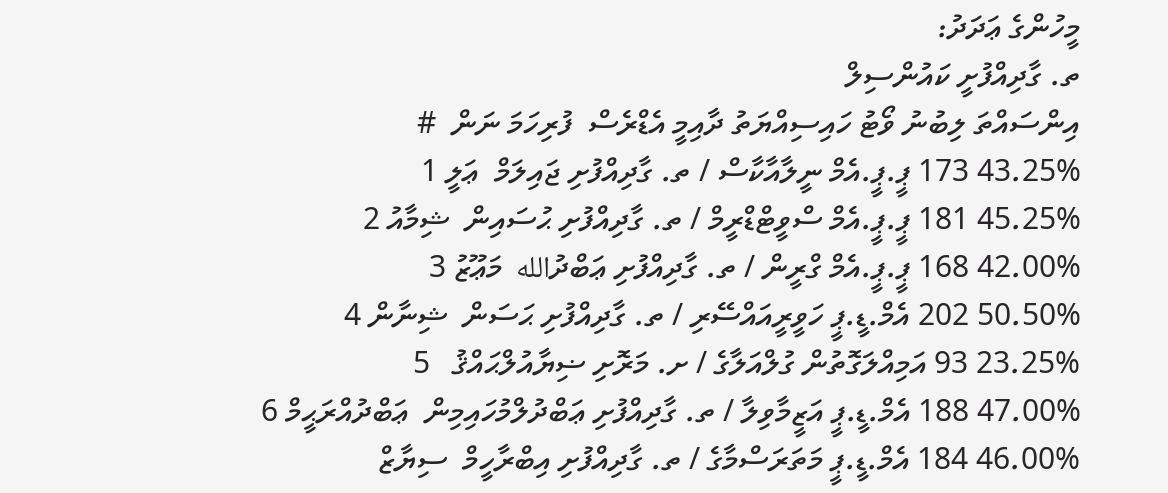މީހުންގެ ޢަދަދު:
ތ. ގާދިއްފުށީ ކައުންސިލް
އިންސައްތަ ލިބުނު ވޯޓު ހައިސިއްޔަތު ދާއިމީ އެޑްރެސް  ފުރިހަމަ ނަން  #
43.25% 173 ޕީ.ޕީ.އެމް ނީލާއާކާސް / ތ. ގާދިއްފުށި ޖައިލަމް  ޢަލީ 1
45.25% 181 ޕީ.ޕީ.އެމް ސްވީޓްޑްރީމް / ތ. ގާދިއްފުށި ޙުސައިން  ޝިމާއު 2
42.00% 168 ޕީ.ޕީ.އެމް ގްރީން / ތ. ގާދިއްފުށި ޢަބްދުالله  މަޢޫޒު 3
50.50% 202 އެމް.ޑީ.ޕީ ހަވީރީއައްސޭރި / ތ. ގާދިއްފުށި ޙަސަން  ޝިނާން 4
23.25% 93 އަމިއްލަގޮތުން ގުލްއަލާގެ / ށ. މަރޮށި ޟިޔާއުލްޙައްޤު   5
47.00% 188 އެމް.ޑީ.ޕީ އަޒީމާވިލާ / ތ. ގާދިއްފުށި ޢަބްދުލްމުހައިމިން  ޢަބްދުއްރަޙީމް 6
46.00% 184 އެމް.ޑީ.ޕީ މަތަރަސްމާގެ / ތ. ގާދިއްފުށި އިބްރާހީމް  ސިޔާޒް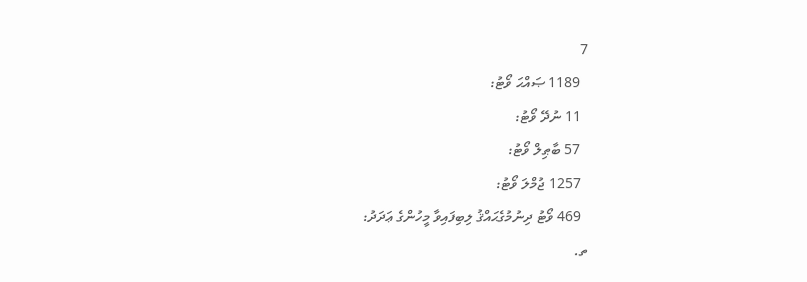7
  1189 ޞައްޙަ ވޯޓު:
  11 ނުދޭ ވޯޓު:
  57 ބާޠިލް ވޯޓު:
  1257 ޖުމްލަ ވޯޓު:
  469 ވޯޓު ދިނުމުގެޙައްޤު ލިބިފައިވާ މީހުންގެ ޢަދަދު:
ތ.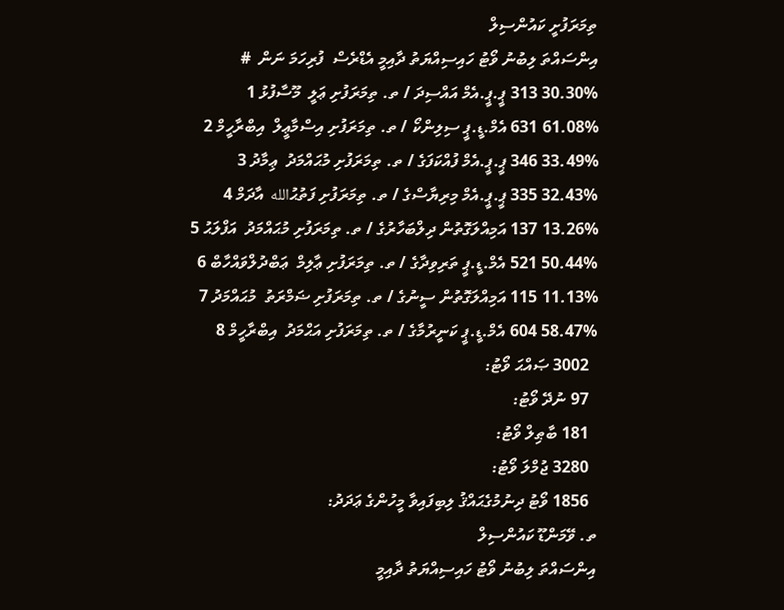ތިމަރަފުށީ ކައުންސިލް
އިންސައްތަ ލިބުނު ވޯޓު ހައިސިއްޔަތު ދާއިމީ އެޑްރެސް  ފުރިހަމަ ނަން  #
30.30% 313 ޕީ.ޕީ.އެމް އައްސިދަ / ތ. ތިމަރަފުށި ޢަލީ  މޫސާފުޅު 1
61.08% 631 އެމް.ޑީ.ޕީ ސިލިންކޯ / ތ. ތިމަރަފުށި އިސްމާޢީލް  އިބްރާހީމް 2
33.49% 346 ޕީ.ޕީ.އެމް ފުއްކަފަގެ / ތ. ތިމަރަފުށި މުޙައްމަދު  ޢިމާދު 3
32.43% 335 ޕީ.ޕީ.އެމް މިރިޔާސްގެ / ތ. ތިމަރަފުށި ފަތުޙުالله  އާދަމް 4
13.26% 137 އަމިއްލަގޮތުން ދިލްބަހާރުގެ / ތ. ތިމަރަފުށި މުޙައްމަދު  އަފްލަޙު 5
50.44% 521 އެމް.ޑީ.ޕީ ތަރިވިދާގެ / ތ. ތިމަރަފުށި ޢާލިމް  ޢަބްދުލްވައްހާބް 6
11.13% 115 އަމިއްލަގޮތުން ސީނުގެ / ތ. ތިމަރަފުށި ޟަމްރަތު  މުޙައްމަދު 7
58.47% 604 އެމް.ޑީ.ޕީ ކަނީރުމާގެ / ތ. ތިމަރަފުށި އަޙްމަދު  އިބްރާހީމް 8
  3002 ޞައްޙަ ވޯޓު:
  97 ނުދޭ ވޯޓު:
  181 ބާޠިލް ވޯޓު:
  3280 ޖުމްލަ ވޯޓު:
  1856 ވޯޓު ދިނުމުގެޙައްޤު ލިބިފައިވާ މީހުންގެ ޢަދަދު:
ތ. ވޭމަންޑޫ ކައުންސިލް
އިންސައްތަ ލިބުނު ވޯޓު ހައިސިއްޔަތު ދާއިމީ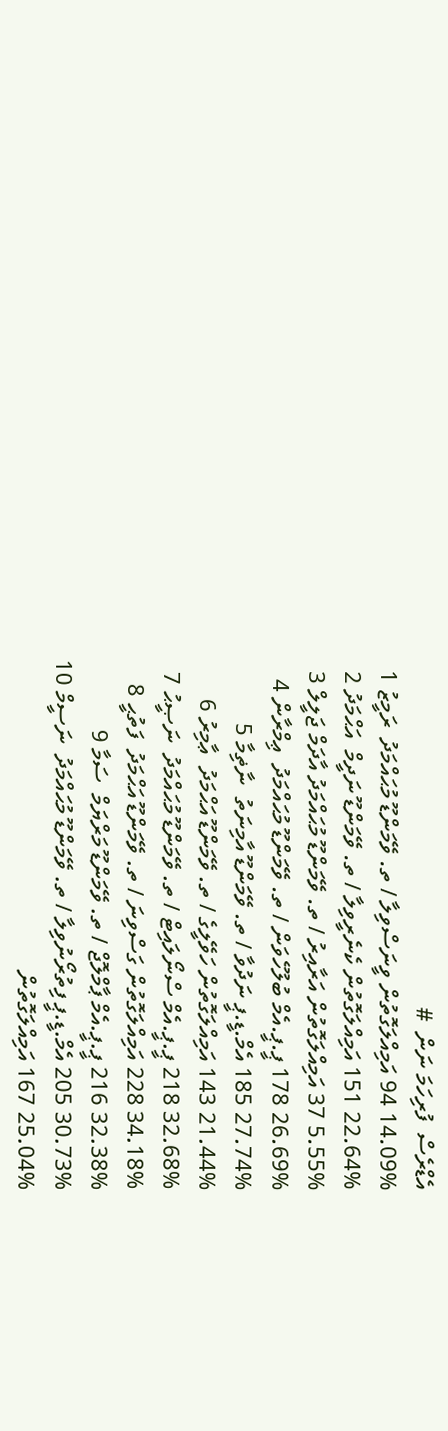އެޑްރެސް  ފުރިހަމަ ނަން  #
14.09% 94 އަމިއްލަގޮތުން ވީނަސްވިލާ / ތ. ވޭމަންޑޫ މުޙައްމަދު  ރަމީޒު 1
22.64% 151 އަމިއްލަގޮތުން ކެނެރީވިލާ / ތ. ވޭމަންޑޫ ނަދީމް  އަޙްމަދު 2
5.55% 37 އަމިއްލަގޮތުން އަރާއިރު / ތ. ވޭމަންޑޫ މުޙައްމަދު އާދަމް ޖަލީލް 3
26.69% 178 ޕީ.ޕީ.އެމް ބުލޫހެވަން / ތ. ވޭމަންޑޫ މުޙައްމަދު  ޢިމްރާން 4
27.74% 185 އެމް.ޑީ.ޕީ ނަދުވާ / ތ. ވޭމަންޑޫ އާމިނަތު  ނާޡިމާ 5
21.44% 143 އަމިއްލަގޮތުން ހަވޭލީގެ / ތ. ވޭމަންޑޫ އަޙްމަދު  ޢާމިރު 6
32.68% 218 ޕީ.ޕީ.އެމް ސްނޯލައިޓް / ތ. ވޭމަންޑޫ މުޙައްމަދު  ނަޞީޙު 7
34.18% 228 އަމިއްލަގޮތުން ގަސްވިނަ / ތ. ވޭމަންޑޫ އަޙްމަދު  ފަތުޙީ 8
32.38% 216 ޕީ.ޕީ.އެމް ޕާމްލޮޖް / ތ. ވޭމަންޑޫ މަރްޔަމް  ސަމާ 9
30.73% 205 އެމް.ޑީ.ޕީ ފިތުރޯނުވިލާ / ތ. ވޭމަންޑޫ މުޙައްމަދު  ނަސީމް 10
25.04% 167 އަމިއްލަގޮތުން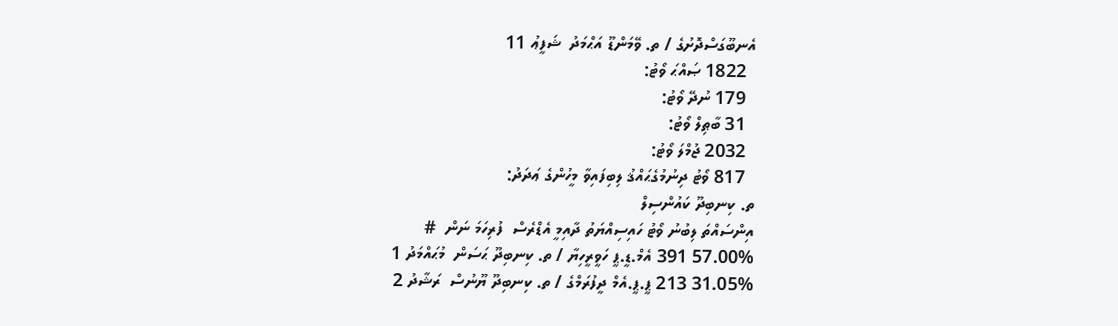އެނބޫގަސްދޮށުގެ / ތ. ވޭމަންޑޫ އަޙްމަދު  ޝަފީޢު 11
  1822 ޞައްޙަ ވޯޓު:
  179 ނުދޭ ވޯޓު:
  31 ބާޠިލް ވޯޓު:
  2032 ޖުމްލަ ވޯޓު:
  817 ވޯޓު ދިނުމުގެޙައްޤު ލިބިފައިވާ މީހުންގެ ޢަދަދު:
ތ. ކިނބިދޫ ކައުންސިލް
އިންސައްތަ ލިބުނު ވޯޓު ހައިސިއްޔަތު ދާއިމީ އެޑްރެސް  ފުރިހަމަ ނަން  #
57.00% 391 އެމް.ޑީ.ޕީ ހަވީރީހިޔާ / ތ. ކިނބިދޫ ޙަސަން  މުޙައްމަދު 1
31.05% 213 ޕީ.ޕީ.އެމް ދީފުރަމްގެ / ތ. ކިނބިދޫ ޔޫނުސް  ރަޝާދު 2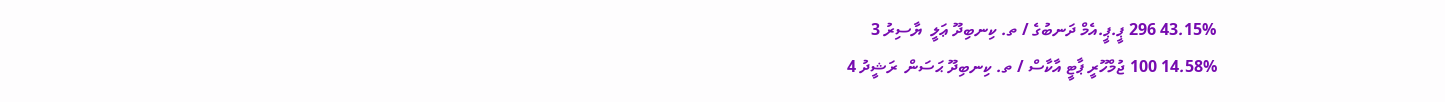43.15% 296 ޕީ.ޕީ.އެމް ދަނބުގެ / ތ. ކިނބިދޫ ޢަލީ  ޔާސިރު 3
14.58% 100 ޖުމްހޫރީ ޕާޓީ އާކާސް / ތ. ކިނބިދޫ ޙަސަން  ރަޝީދު 4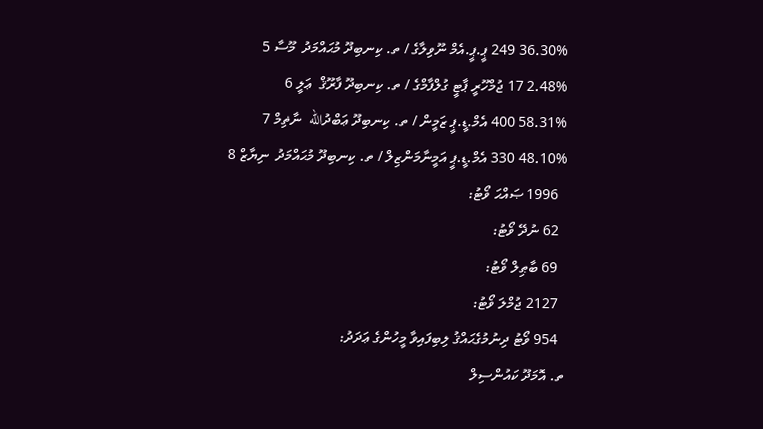36.30% 249 ޕީ.ޕީ.އެމް ނޫވިލާގެ / ތ. ކިނބިދޫ މުޙައްމަދު  މޫސާ 5
2.48% 17 ޖުމްހޫރީ ޕާޓީ ގުލްފާމްގެ / ތ. ކިނބިދޫ ފާރޫޤް  ޢަލީ 6
58.31% 400 އެމް.ޑީ.ޕީ ޒަމީން / ތ. ކިނބިދޫ ޢަބްދުالله  ނާޡިމް 7
48.10% 330 އެމް.ޑީ.ޕީ އަމީނާމަންޒިލް / ތ. ކިނބިދޫ މުޙައްމަދު  ނިޔާޒް 8
  1996 ޞައްޙަ ވޯޓު:
  62 ނުދޭ ވޯޓު:
  69 ބާޠިލް ވޯޓު:
  2127 ޖުމްލަ ވޯޓު:
  954 ވޯޓު ދިނުމުގެޙައްޤު ލިބިފައިވާ މީހުންގެ ޢަދަދު:
ތ. އޮމަދޫ ކައުންސިލް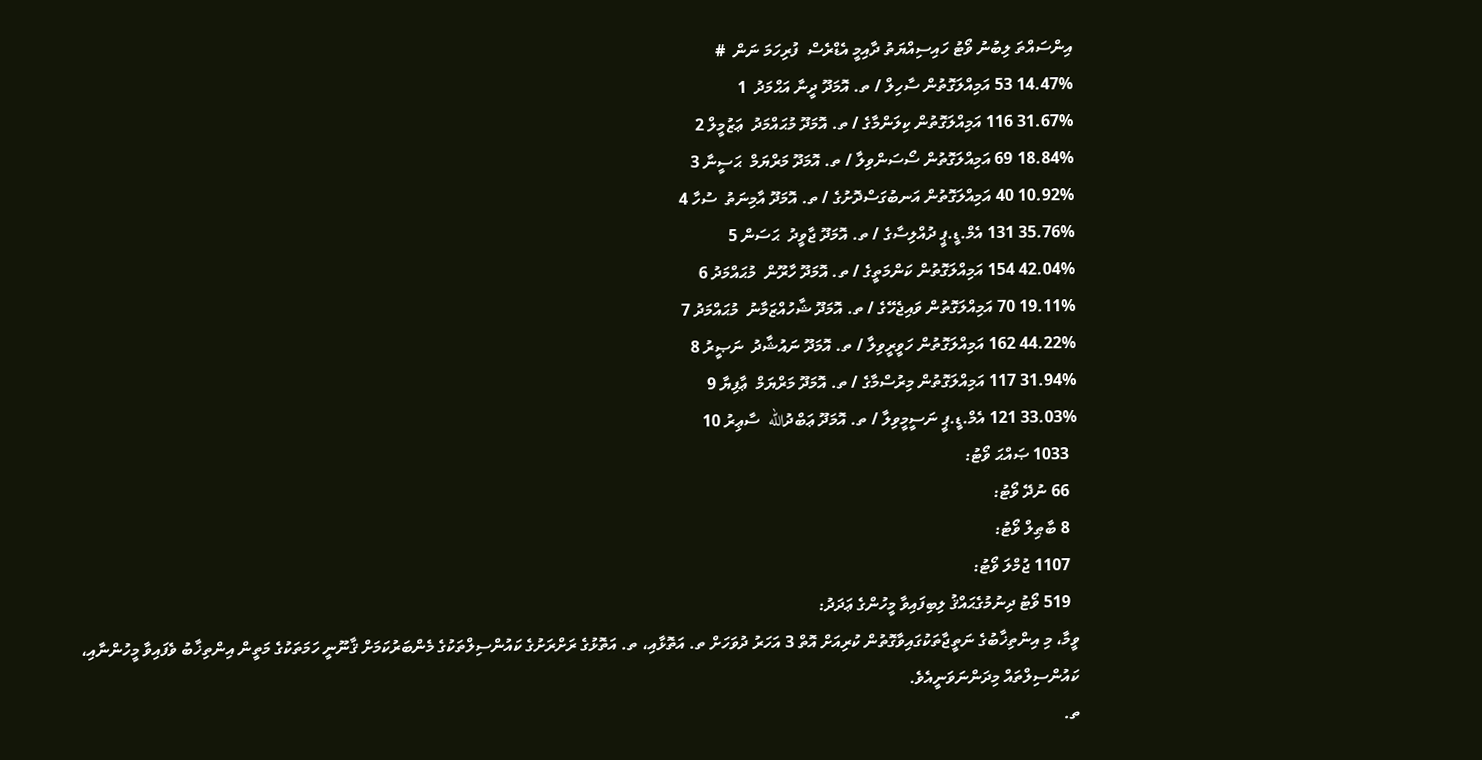އިންސައްތަ ލިބުނު ވޯޓު ހައިސިއްޔަތު ދާއިމީ އެޑްރެސް  ފުރިހަމަ ނަން  #
14.47% 53 އަމިއްލަގޮތުން ސާހިލް / ތ. އޮމަދޫ ދީނާ އަޙްމަދު  1
31.67% 116 އަމިއްލަގޮތުން ކިލަންމާގެ / ތ. އޮމަދޫ މުޙައްމަދު  ޢަޒުމީލް 2
18.84% 69 އަމިއްލަގޮތުން ސޯސަންވިލާ / ތ. އޮމަދޫ މަރްޔަމް  ޙަސީނާ 3
10.92% 40 އަމިއްލަގޮތުން އަނބުގަސްދޮށުގެ / ތ. އޮމަދޫ އާމިނަތު  ސުހާ 4
35.76% 131 އެމް.ޑީ.ޕީ ދުއްލިސާގެ / ތ. އޮމަދޫ ޖާވީދު  ޙަސަން 5
42.04% 154 އަމިއްލަގޮތުން ކަންމަތީގެ / ތ. އޮމަދޫ ހާރޫން  މުޙައްމަދު 6
19.11% 70 އަމިއްލަގޮތުން ވައިޖެހޭގެ / ތ. އޮމަދޫ ޝާހުއްޒަމާނު  މުޙައްމަދު 7
44.22% 162 އަމިއްލަގޮތުން ހަވީރީވިލާ / ތ. އޮމަދޫ ނައުޝާދު  ނަޞީރު 8
31.94% 117 އަމިއްލަގޮތުން މިރުސްމާގެ / ތ. އޮމަދޫ މަރްޔަމް  ޢާފިޔާ 9
33.03% 121 އެމް.ޑީ.ޕީ ނަސީމީވިލާ / ތ. އޮމަދޫ ޢަބްދުالله  ސާޢިރު 10
  1033 ޞައްޙަ ވޯޓު:
  66 ނުދޭ ވޯޓު:
  8 ބާޠިލް ވޯޓު:
  1107 ޖުމްލަ ވޯޓު:
  519 ވޯޓު ދިނުމުގެޙައްޤު ލިބިފައިވާ މީހުންގެ ޢަދަދު:
ވީމާ، މި އިންތިޚާބުގެ ނަތީޖާތަކުގައިވާގޮތުން ކުރިއަށް އޮތް 3 އަހަރު ދުވަހަށް ތ. އަތޮޅާއި، ތ. އަތޮޅުގެ ރަށްރަށުގެ ކައުންސިލްތަކުގެ މެންބަރުކަމަށް ޤާނޫނީ ހަމަތަކުގެ މަތީން އިންތިޚާބު ވެފައިވާ މީހުންނާއި، ކައުންސިލްތައް މިދަންނަވަނީއެވެ.
ތ.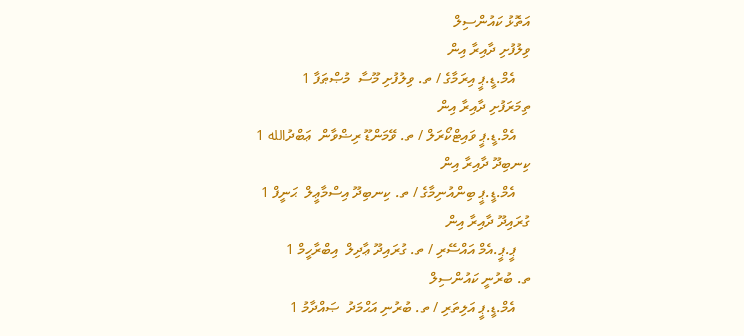އަތޮޅު ކައުންސިލް
ވިލުފުށި ދާއިރާ އިން
    އެމް.ޑީ.ޕީ އިރަމާގެ / ތ. ވިލުފުށި މޫސާ  މުޞްޠަފާ 1
ތިމަރަފުށި ދާއިރާ އިން
    އެމް.ޑީ.ޕީ ވައިޓްކޯރަލް / ތ. ވޭމަންޑޫ ރިޟްވާން  ޢަބްދުالله 1
ކިނބިދޫ ދާއިރާ އިން
    އެމް.ޑީ.ޕީ ބިންއުނިމާގެ / ތ. ކިނބިދޫ އިސްމާޢީލް  ޙަނީފް 1
ގުރައިދޫ ދާއިރާ އިން
    ޕީ.ޕީ.އެމް އައްސޭރި / ތ. ގުރައިދޫ ޢާދިލް  އިބްރާހީމް 1
ތ. ބުރުނީ ކައުންސިލް
    އެމް.ޑީ.ޕީ އަލިތަރި / ތ. ބުރުނި އަޙްމަދު  ޞައްދާމު 1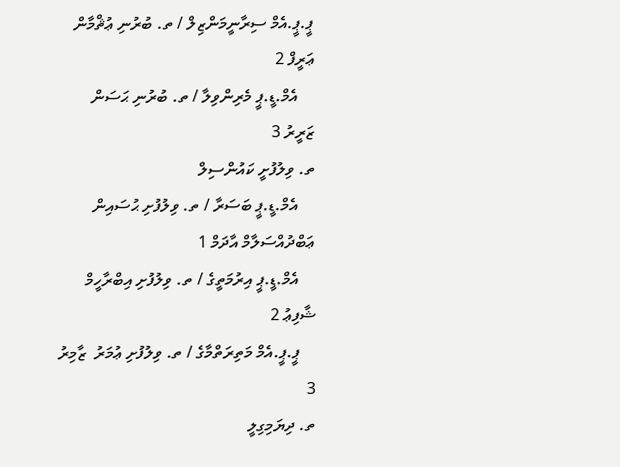ޕީ.ޕީ.އެމް ސިރާނީމަންޒިލް / ތ. ބުރުނި ޢުޘްމާން  ޢަރީފް 2
    އެމް.ޑީ.ޕީ މެރިންވިލާ / ތ. ބުރުނި ޙަސަން  ޒަރީރު 3
ތ. ވިލުފުށީ ކައުންސިލް
    އެމް.ޑީ.ޕީ ބަސަރާ / ތ. ވިލުފުށި ޙުސައިން ޢަބްދުއްސަލާމް އާދަމް 1
    އެމް.ޑީ.ޕީ އިރުމަތީގެ / ތ. ވިލުފުށި އިބްރާހީމް  ޝާފިޢު 2
    ޕީ.ޕީ.އެމް މަތިރަތްމާގެ / ތ. ވިލުފުށި ޢުމަރު  ޒާމިރު 3
ތ. ދިޔަމިގިލީ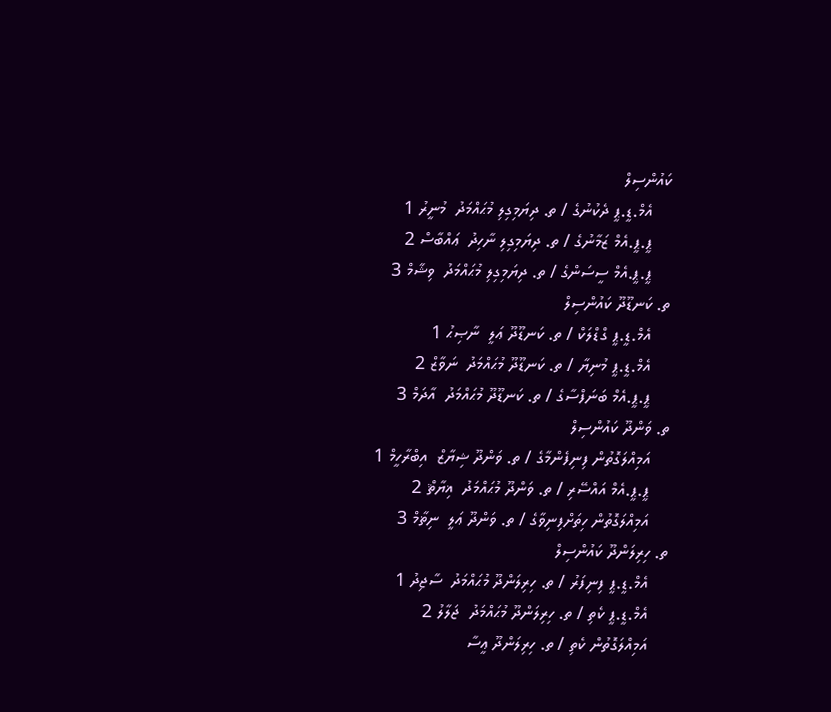ކައުންސިލް
    އެމް.ޑީ.ޕީ ދެކުނުގެ / ތ. ދިޔަމިގިލި މުޙައްމަދު  މުނީރު 1
    ޕީ.ޕީ.އެމް ޒަމާނުގެ / ތ. ދިޔަމިގިލި ނާހިދު  ޢައްބާސް 2
    ޕީ.ޕީ.އެމް ސީސަންގެ / ތ. ދިޔަމިގިލި މުޙައްމަދު  ވިޝާމް 3
ތ. ކަނޑޫދޫ ކައުންސިލް
    އެމް.ޑީ.ޕީ ގްޑްލަކް / ތ. ކަނޑޫދޫ ޢަލީ  ނާޞިޙު 1
    އެމް.ޑީ.ޕީ މުނިޔާ / ތ. ކަނޑޫދޫ މުޙައްމަދު  ނަވާޒް 2
    ޕީ.ޕީ.އެމް ބަނަފްސާގެ / ތ. ކަނޑޫދޫ މުޙައްމަދު  އާދަމް 3
ތ. ވަންދޫ ކައުންސިލް
    އަމިއްލަގޮތުން ފިނިފެންމާގެ / ތ. ވަންދޫ ޝިޔާޒް  އިބްރާހީމް 1
    ޕީ.ޕީ.އެމް އައްސޭރި / ތ. ވަންދޫ މުޙައްމަދު  ޣިޔާޘް 2
    އަމިއްލަގޮތުން ހިތަށްފިނިވާގެ / ތ. ވަންދޫ ޢަލީ  ނިޡާމް 3
ތ. ހިރިލަންދޫ ކައުންސިލް
    އެމް.ޑީ.ޕީ ފިނިފަރު / ތ. ހިރިލަންދޫ މުޙައްމަދު  ސާޖިދު 1
    އެމް.ޑީ.ޕީ ކެތި / ތ. ހިރިލަންދޫ މުޙައްމަދު  ޖަލާލު 2
    އަމިއްލަގޮތުން ކެތި / ތ. ހިރިލަންދޫ ޢީސާ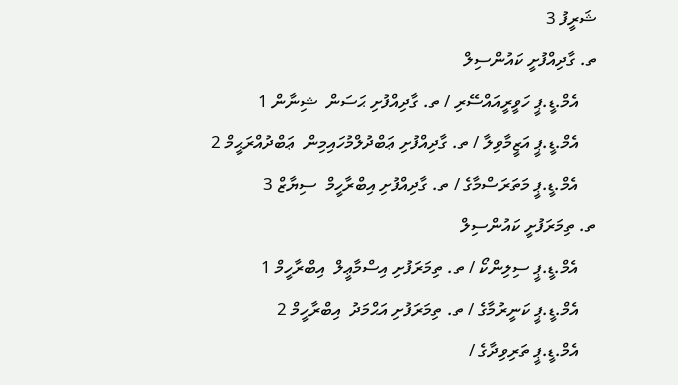ޝަރީފު 3
ތ. ގާދިއްފުށީ ކައުންސިލް
    އެމް.ޑީ.ޕީ ހަވީރީއައްސޭރި / ތ. ގާދިއްފުށި ޙަސަން  ޝިނާން 1
    އެމް.ޑީ.ޕީ އަޒީމާވިލާ / ތ. ގާދިއްފުށި ޢަބްދުލްމުހައިމިން  ޢަބްދުއްރަޙީމް 2
    އެމް.ޑީ.ޕީ މަތަރަސްމާގެ / ތ. ގާދިއްފުށި އިބްރާހީމް  ސިޔާޒް 3
ތ. ތިމަރަފުށީ ކައުންސިލް
    އެމް.ޑީ.ޕީ ސިލިންކޯ / ތ. ތިމަރަފުށި އިސްމާޢީލް  އިބްރާހީމް 1
    އެމް.ޑީ.ޕީ ކަނީރުމާގެ / ތ. ތިމަރަފުށި އަޙްމަދު  އިބްރާހީމް 2
    އެމް.ޑީ.ޕީ ތަރިވިދާގެ /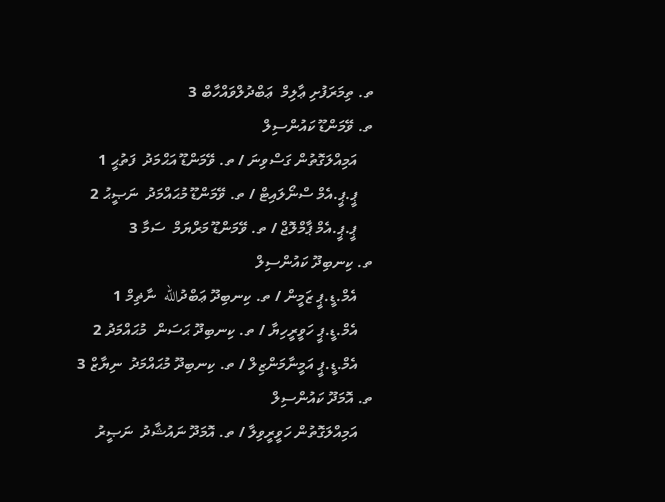ތ. ތިމަރަފުށި ޢާލިމް  ޢަބްދުލްވައްހާބް 3
ތ. ވޭމަންޑޫ ކައުންސިލް
    އަމިއްލަގޮތުން ގަސްވިނަ / ތ. ވޭމަންޑޫ އަޙްމަދު  ފަތުޙީ 1
    ޕީ.ޕީ.އެމް ސްނޯލައިޓް / ތ. ވޭމަންޑޫ މުޙައްމަދު  ނަޞީޙު 2
    ޕީ.ޕީ.އެމް ޕާމްލޮޖް / ތ. ވޭމަންޑޫ މަރްޔަމް  ސަމާ 3
ތ. ކިނބިދޫ ކައުންސިލް
    އެމް.ޑީ.ޕީ ޒަމީން / ތ. ކިނބިދޫ ޢަބްދުالله  ނާޡިމް 1
    އެމް.ޑީ.ޕީ ހަވީރީހިޔާ / ތ. ކިނބިދޫ ޙަސަން  މުޙައްމަދު 2
    އެމް.ޑީ.ޕީ އަމީނާމަންޒިލް / ތ. ކިނބިދޫ މުޙައްމަދު  ނިޔާޒް 3
ތ. އޮމަދޫ ކައުންސިލް
    އަމިއްލަގޮތުން ހަވީރީވިލާ / ތ. އޮމަދޫ ނައުޝާދު  ނަޞީރު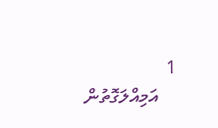1
    އަމިއްލަގޮތުން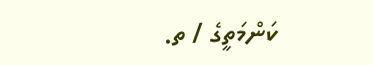ކަންމަތީގެ / ތ.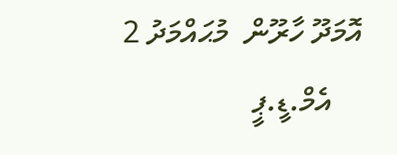އޮމަދޫ ހާރޫން  މުޙައްމަދު 2
    އެމް.ޑީ.ޕީ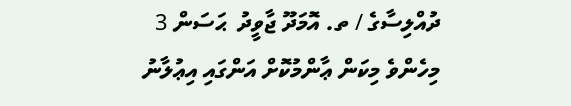ދުއްލިސާގެ / ތ. އޮމަދޫ ޖާވީދު  ޙަސަން 3
މިހެންވެ މިކަން ޢާންމުކޮށް އަންގައި އިޢުލާނު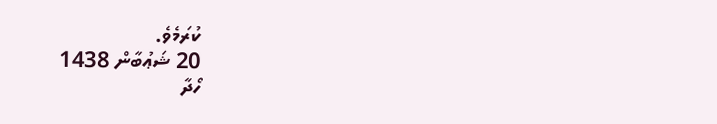ކުރަމެވެ.
20 ޝަޢުބާން 1438
ހޯދާ